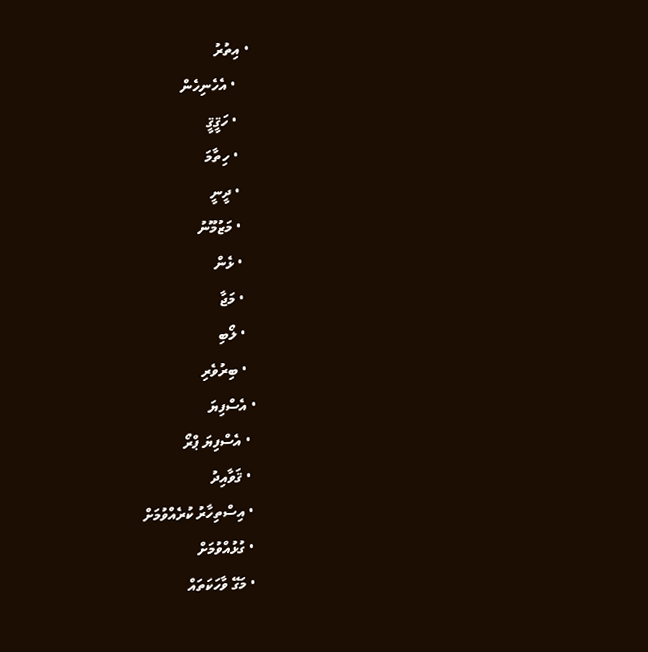• އިތުރު
    • އެހެނިހެން
    • ހަޤީޤީ
    • ހިތާމަ
    • ދީނީ
    • މަޒުމޫނު
    • ޅެން
    • މަޖާ
    • ލޯބި
    • ބިރުވެރި
  • އެސްފިޔަ
    • އެސްފިޔަ ޕްރޯ
    • ޤަވާއިދު
    • އިސްތިހާރު ކުރެއްވުމަށް
    • ގުޅުއްވުމަށް
    • މަގޭ ވާހަކަތައް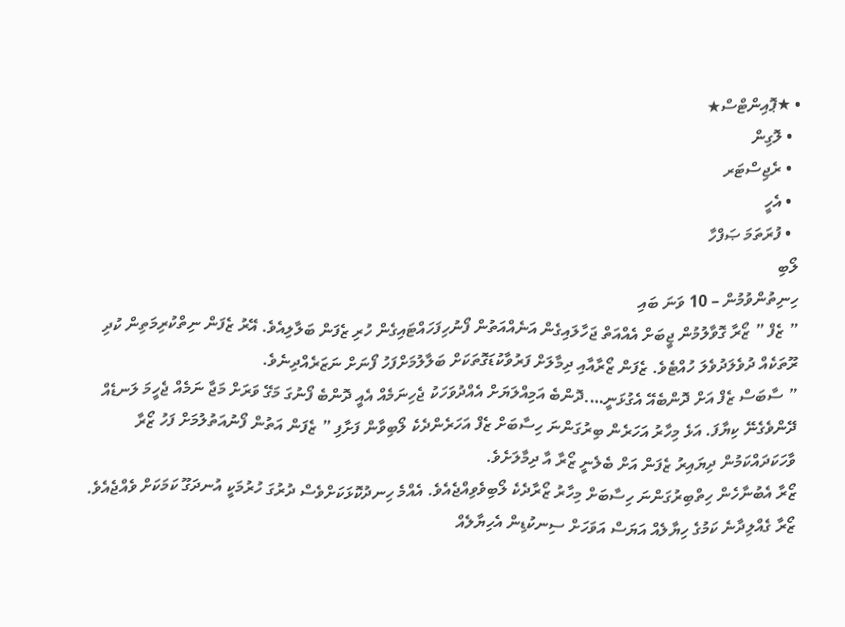• ★ޕޮއިންޓްސް★
  • ލޮގިން
  • ރެޖިސްޓަރ
  • އެހީ
  • ފުރަތަމަ ޞަފްހާ
ލޯބި
ހިނިތުންވުމުން – 10 ވަނަ ބައި
” ޒެފް ” ޒޯރާ ގޮވާލުމުން ޖީބަށް އެއްއަތް ޖަހާލައިގެން އަނެއްއަތުން ފޯނުހިފަހައްޓައިގެން ހުރި ޒެފަން ބަލާލިއެވެ. އޭރު ޒެފަން ނިތްކުރިމަތިން ކުދި ރޫތަކެއް ދުވެލަދުވެލަ ހުއްޓެވެ. ޒެފަން ޒޯރާއާއި ދިމާލަށް ފަރުވާކުޑަގޮތަކަށް ބަލާލުމަށްފަހު ފޯނަށް ނަޒަރެއްދިނެވެ.
” ސާބަސް ޒެފް އަށް ދޮންބެއޭ އެގުޅަނީ….ދޮންބެ އަމިއްލަޔަށް އެއްދުވަހަކު ޖެހިނަމެއް އެއީ ދޮންބެ ފޯނުގަ މަގޭ ވަރަށް މަޖާ ނަމެއް ޖެހީމަ ލަނޑެއް ދޭންވެގެނޭ ކިޔާފަ. އަޅެ މިހާރު އަހަރެން ބިރުގަންނަ ހިސާބަށް ޒެފް އަހަރެންދެކެ ލޯބިވާން ފަށާފި ” ޒެފަން އަތުން ފޯނުއަތުލުމަށް ފަހު ޒޯރާ ވާހަކަދައްކަމުން ދިޔައިރު ޒެފަން އަށް ބެލެނީ ޒޯރާ އާ ދިމާލަށެވެ.
ޒޯރާ އެބުނާހެން ހިތްބިރުގަންނަ ހިސާބަށް މިހާރު ޒޯރާދެކެ ލޯބިވެވިއްޖެއެވެ. އެއްމެ ހިނދުކޮޅަކަށްވެސް ދުރުގަ ހުރުމަކީ އުނދަގޫ ކަމަކަށް ވެއްޖެއެވެ. ޒޯރާ ގެއްލިދާނެ ކަމުގެ ހިޔާލެއް އަޔަސް އަވަހަށް ސިނކުޑިން އެހިޔާލެއް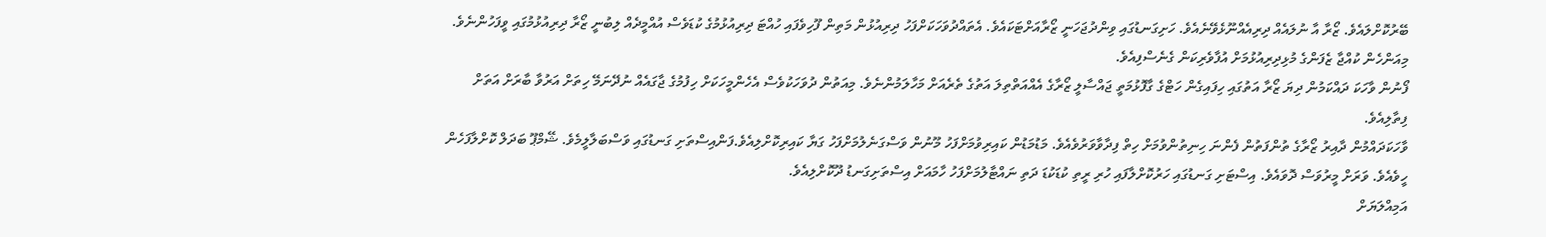ބޭރުކޮށްލައެވެ. ޒޯރާ އާ ނުލައެއް ދިރިއެއްނޫޅެވޭނެއެވެ. ހަށިގަނޑުގައި ވިންދުޖަހަނީ ޒޯރާއަށްޓަކައެވެ. އެތައްދުވަހަކަށްފަހު ދިރިއުޅުން މަތިން ފޫހިވެފައި ހުއްޓަ ދިރިއުޅުމުގެ ކުޑަވެސް އުއްމީދެއް ލިބުނީ ޒޯރާ ދިރިއުޅުމުގައި ވީފަހުންނެވެ. މިއަންހެން ކުއްޖާ ޒެފަންގެ މުޅިދިރިއުޅުމަށް އުފާވެރިކަން ގެނެސްފިއެވެ.
ފޯނުން ވާހަކަ ދައްކަމުން ދިޔަ ޒޯރާ އަތުގައި ހިފައިގެން ހަޓްގެ ގާފޮޅުމަތީ ޖައްސާލީ ޒޯރާގެ އެއްއަތްތިލަ އަތުގެ ތެރެއަށް މަހާލަމުންނެވެ. މިއަތުން ދުވަހަކުވެސް އެހެންމީހަކަށް ހިފުމުގެ ޖާގައެއް ނުދޭނަމޭ ހިތަށް އަރުވާ ބާރަށް އަތަށް ފިތާލިއެވެ.
ވާހަކަދައްމުން ދާއިރު ޒޯރާގެ ތުންފަތުން ފެންނަ ހިނިތުންވުމަށް ހިތް ފިދާވާވަރުވެއެވެ. މަޑުމަޑުން ކައިރިވުމަށްފަހު މޫނުން ވަސްގަނެލުމަށްފަހު ގަޔާ ކައިރިކޮށްލިއެވެ.ފަންއިސްތަށި ގަނޑުގައި ވަސްބަލާލީމެވެ. ޝޭމްޕޫ ބަދަލް ކޮށްލާފަހެން ހީވެއެވެ. ވަރަށް މީރުވަސް ދޮވައެވެ. އިސްޓަށި ގަނޑުގައި ހަރުކޮށްލާފައި ހުރި ރީތި ކުޑަކުޑަ ދަތި ނައްޓާލުމަށްފަހު ހާމައަށް އިސްތަށިގަނޑު ދޫކޮށްލިއެވެ.
އަމިއްލަޔަށް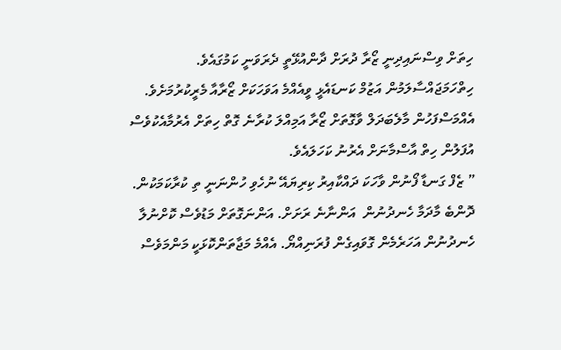ހިތަށް ވިސްނައިދިނީ ޒޯރާ ދުރަށް ދާންއުޅޭތީ ދެރަވަނީ ކަމުގައެވެ. ހިތްހަމަޖައްސާލަމުން އަޒުމް ކަނޑައެޅީ ވީއެއްމެ އަވަހަކަށް ޒޯރާއާ މެރީކުރުމަށެވެ. އެއްމަސްފަހުން މާލެބަދަލް ވާގޮތަށް ޒޯރާ އަމިއްލަ ކުރާނެ ގޮތް ހިތަށް އެރުމާއެކުވެސް އުފަލުން ހިތް އާސްމާނަށް އެރުނު ކަހަލައެވެ.
” ޒެފް ގަނޑާ ފޯނުން ވާހަކަ ދައްކާއިރު ކިރިޔައޭ ނުހެވި ހުންނަނީ ތި ކުރާކަމަކުން. ދޮންބެ މާދަމާ ހެނދުނުން  އަންނާނެ ރަށަށް. އަންނަގޮތަށް މަޑުވެސް ކޮށްނުލާ ހެނދުނުން އަހަރެމެން ގޮވައިގެން ފުރަނިއްޔޯ. އެއްމެ މަޖާތަންކޮޅަކީ މަންމަވެސް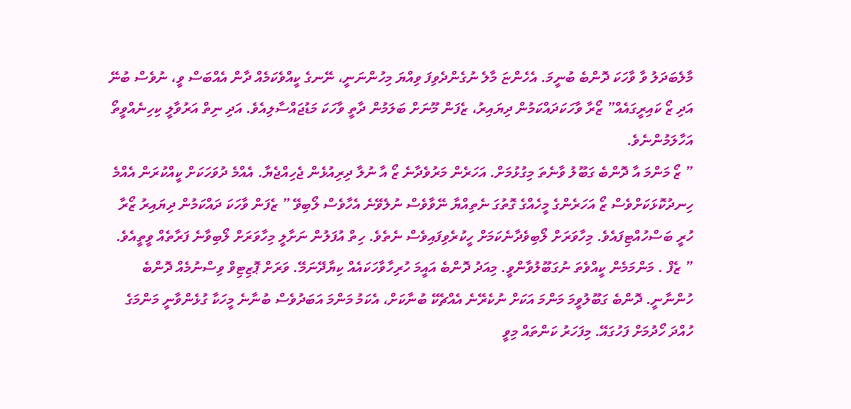މާލެބަދަލު ވާ ވާހަކަ ދޮންބެ ބުނީމަ. އެހެންޏަ މާލެ ނުގެންދެވިފަ ވިއްޔަ މިހުންނަނީ، ނޭނގެ ކީއްވެކަމެއް ދާން އެއްބަސް ވީ، ނުވެސް ބުނޭ އަދި ޒޯ ކައިރީގައެއް” ޒޯރާ ވާހަކަދައްކަމުން ދިޔައިރު، ޒެފަން މޫނަށް ބަލަމުން ދާތީ ވާހަކަ މަޑުޖައްސާލިއެވެ. އަދި ނިތް އަރުވާލީ ކިހިނެއްވީތޯ އަހާލަމުންނެވެ.
” ޒޯ މަންމަ އާ ދޮންބެ ގަބޫލު ވާނެތަ މިގުޅުމަށް. އަހަރެން މަރުވެދާނެ ޒޯ އާ ނުލާ ދިރިއުޅެން ޖެހިއްޖެޔާ. އެއްމެ ދުވަހަކަށް ކީއްކުރަން އެއްމެ ހިނދުކޮޅަކަށްވެސް ޒޯ އަހަރެންގެ މީހެއްގެ ގޮތުގަ ނެތިއްޔާ ނޭވާވެސް ނުލެވޭނެ އެހާވެސް ލޯބިވޭ ” ޒެފަން ވާހަކަ ދައްކަމުން ދިޔައިރު ޒޯރާ ހުރީ ބަސްހުއްޓިފައެވެ. މިހާވަރަށް ލޯބިވެދާނެކަމަށް ހީކުރެވިފައިވެސް ނެތެވެ. ހިތް އުފަލުން ނަށާލީ މިހާވަރަށް ލޯބިވާނެ ފަރާތެއް ވީތީއެވެ.
” ޒެފް . މަންމަމެން ކީއްވެތަ ނުގަބޫލުވާންވީ. މިއަދު ދޮންބެ އައީމަ ހުރިހާވާހަކައެއް ކިޔާދޭނަމޭ. ވަރަށް ޕޮޒިޓިވް ވިސްނުމެއް ދޮންބެ ހުންނާނީ. ދޮންބެ ގަބޫލުވީމަ މަންމަ އަކަށް ނުކެރޭނެ އެއްޗެކޭ ބުނާކަށް، އެކަމު މަންމަ އަބަދުވެސް ބުނާނެ މީހަކާ ގުޅެންވާނީ މަންމަގެ ހުއްދަ ހޯދުމަށް ފަހުގައޭ. މިފަހަރު ކަންތައް މިވީ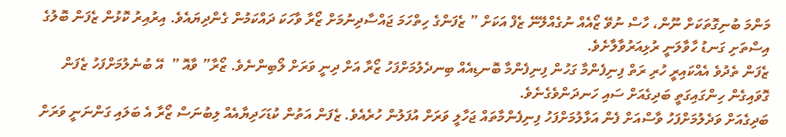މަންމަ ބުނިގޮތަކަށް ނޫން، ހާސް ނުވޭ ޒޯއެއް ނުގެއްލޭނޭ ޒެފް އަކަށް ” ޒެފަންގެ ހިތްހަމަ ޖައްސާދިނުމަށް ޒޯރާ ވާހަކަ ދައްކަމުން ގެންދިޔައެވެ. އިރުއިރު ކޮޅުން ޒެފަން ބޮލުގެ އިސްތަށި ގަނޑު ހާވާލަނީ ރުޅިއަރުވާލާށެވެ.
ޒެފަން ތެދުވެ އެއްކައިރީ ހުރި ރަތް ފިނިފެންމާ ގަހުން ފިނިފެންމާ ބޮނޑިއެއް ބިނދެލުމަށްފަހު ޒޯރާ އަށް ދިނީ ވަރަށް ލޯބިންނެވެ. ޒޯރާ” ވާއޮ ”  އޭ ބުނެލުމަށްފަހު ޒެފަން ގޮވައިގެން ހިންގައިގަތީ ބަދިގެއަށް ސައި ހަނދަންވެގެނެވެ.
ބަދިގެއަށް ވަދެލުމަށްފަހު ވާސްއަށް ފެން އަޅާލުމަށްފަހު ފިނިފެންމާތައް ޖަހާލީ ވަރަށް އުފަލުން ހުރެއެވެ. ޒެފަން އަތުން ކުޑަހަދިޔާއެއް ލިބުނަސް ޒޯރާ އެ ބަލައި ގަންނަނީ ވަރަށް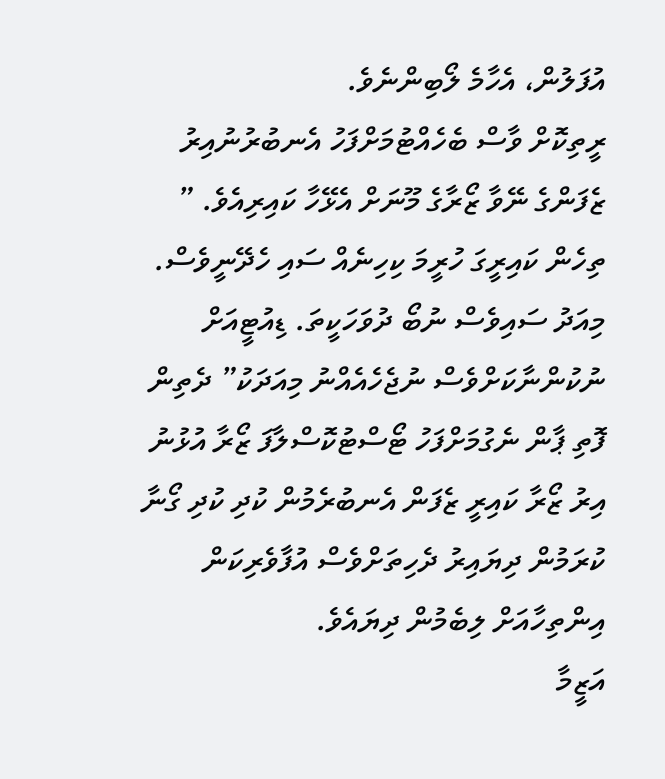އުފަލުން، އެހާމެ ލޯބިންނެވެ.
ރީތިކޮށް ވާސް ބެހެއްޓުމަށްފަހު އެނބުރުނުއިރު ޒެފަންގެ ނޭވާ ޒޯރާގެ މޫނަށް އެޅޭހާ ކައިރިއެވެ. ” ތިހެން ކައިރީގަ ހުރީމަ ކިހިނެއް ސައި ހެދޭނީވެސް. މިއަދު ސައިވެސް ނުބޯ ދުވަހަކީތަ. ޑިއުޓީއަށް ނުކުންނާކަށްވެސް ނުޖެހެއެއްނު މިއަދަކު” ދެތިން ފޮތި ޕާން ނެގުމަށްފަހު ޓޯސްޓުކޮސްލާފަ ޒޯރާ އުޅުނު އިރު ޒޯރާ ކައިރީ ޒެފަން އެނބުރެމުން ކުދި ކުދި ގޯނާ ކުރަމުން ދިޔައިރު ދެހިތަށްވެސް އުފާވެރިކަން އިންތިހާއަށް ލިބެމުން ދިޔައެވެ.
އަޒީމާ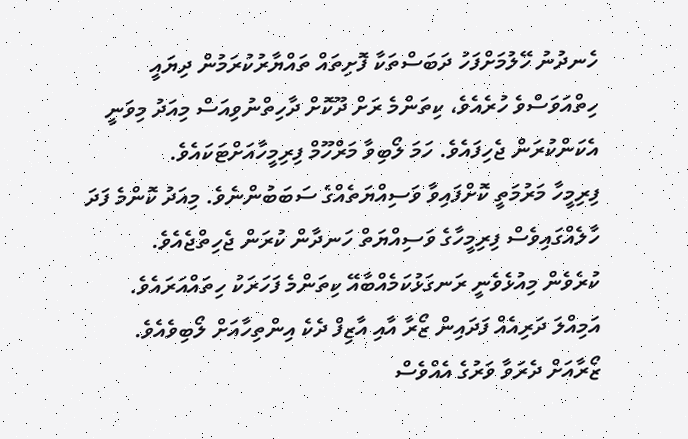ހެނދުނު ހޭލުމަށްފަހު ދަބަސްތަކާ ފޮށިތައް ތައްޔާރުކުރަމުން ދިޔައީ ހިތްއަވަސްވެ ހުރެއެވެ، ކިތަންމެ ރަށް ދޫކޮށް ދާހިތްނުވިއަސް މިއަދު މިވަނީ އެކަންކުރަން ޖެހިފައެވެ. ހަމަ ލޯބިވާ މަރްހޫމް ފިރިމީހާއަށްޓަކައެވެ.
ފިރިމީހާ މަރުމަތީ ކޮށްފައިވާ ވަސިއްޔަތެއްގެ ސަބަބުންނެވެ. މިއަދު ކޮންމެ ފަދަ ހާލެއްގައިވެސް ފިރިމީހާގެ ވަސިއްޔަތް ހަނދާން ކުރަން ޖެހިތްޖެއެވެ.
ކުރެވެން މިއުޅެވެނީ ރަނގަޅުކަމެއްބާއޭ ކިތަންމެ ފަހަރަކު ހިތައްއަރައެވެ. އަމިއްލަ ދަރިއެއް ފަދައިން ޒޯރާ އާއި އާޒިފް ދެކެ އިންތިހާއަށް ލޯބިވެއެވެ. ޒޯރާއަށް ދެރަވާ ވަރުގެ އެއްވެސް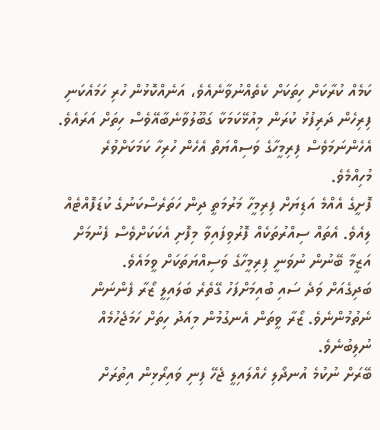ކަމެއް ކުރާކަށް ހިތަކަށް ކެތެއްނުވާނެއެވެ، އަނެއްކޮޅުން ހުރި ހަމައެކަނި ފިރިހެން ދަރިފުޅު ކުރަން މިއުޅޭކަމަކާ ގަބޫލުވާނެބާއޭވެސް ހިތަށް އަރައެވެ. އެހެންނަމަވެސް ފިރިމީހާގެ ވަސިއްޔަތް އެހެން ހުރިހާ ކަމަކަށްވުރެ މުހިއްމެވެ.
ފޮށީގެ އެއްމެ އަޑިޔަށް ފިރިމީހާ މަރުމަތީ ދިން ހަތަރެސްކަނުގެ ކުޑަފޮއްޓެއް ލިއެވެ. އެތައް ސިއްރުތަކެއް ފޮރުވިފައިވާ މިފޮށި އެކަކަށްވެސް ފެނުމަށް އަޒީމާ ބޭނުން ނުވަނީ ފިރިމީހާގެ ވަސިއްޔަތަކަށް ވީމައެވެ.
ބަދިގެއަށް ވަދެ ސައި ބުއިމަށްފަހު ގޭތެރެ ބަލައިލީ ޒޯރާ ފެންނަން ނެތުމުންނެވެ. ޒޯރާ ވީތަން އެނގުމުން މިއަދު ހިތަށް ހަމަޖެހުމެއް ނުލިބުނެވެ.
ބޭރަށް ނުކުމެ އުނދޯލި ހެއްލައިލީ ޖެހޭ ފިނި ވައިރޯޅިން އިތުރަށް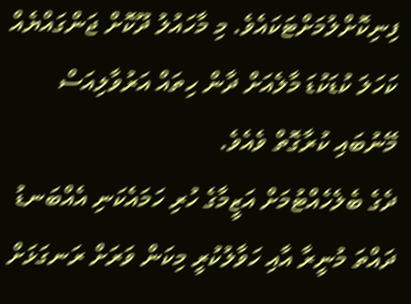ފިނިކޮށްލުމަށްޓަކައެވެ. މި މާހައުލު ދޫކޮށް ޖަންގައްޔެއް ކަހަލަ ކުޑަކުޑަ މާލެއަށް ދާން ހިތައް އަރުވާލިއަސް މޭނުބައި ކުރާގޮތް ވެއެވެ.
ދެގެ ބެލެހެއްޓުމަށް އަޒީމާގެ ހުރި ހަމައެކަނި އެއްބަނޑު ދައްތަ މުނީރާ އާއި ހަވާލުކުރީ މިކަން ވަރަށް ރަނގަޅަށް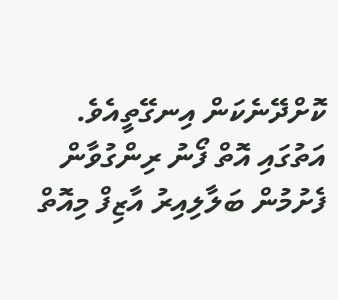ކޮށްދޭނެކަން އިނގޭތީއެވެ.
އަތުގައި އޮތް ފޯނު ރިންގުވާން ފެށުމުން ބަލާލިއިރު އާޒިފް މިއޮތް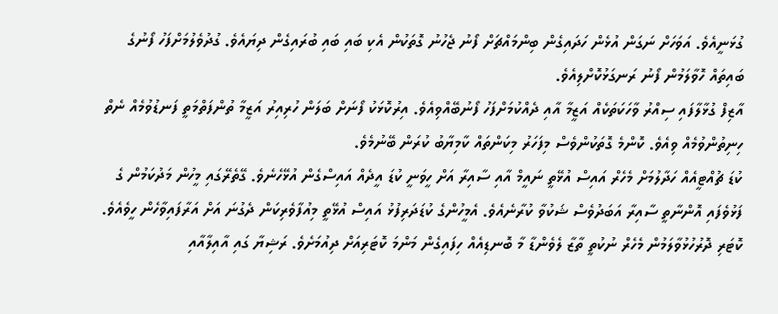ގުޅަނީއެވެ. އަވަހަށް ނަގަން އުޅެން ހަދައިގެން ބިންމައްޗަށް ފޯނު ޖެހުނު ގޮތަކުން އެކި ބައި ބައި ބުރައިގެން ދިޔައެވެ. ގުދުވެލުމަށްފަހު ފޯނުގެ ބައިތައް ހޮވާލަމުން ފޯނު ރަނގަޅުކޮށްލިއެވެ.
އާޒިފް ގުޅާލާފައި ސިއްރު ވާހަކަތަކެއް އަޒީމާ އާއި ދެއްކުމަށްފަހު ފޯނުބޭއްވިއެވެ. އިރުކޮޅަކު ފޯނަށް ބަލަން ހުރިއިރު އަޒީމާ ތުންފަތްމަތީ ފަނޑުވުމެއް ނެތް ހިނިތުންވުމެއް ވިއެވެ. ކޮންމެ ގޮތަކުންވެސް މިފަހަރު މިކަންތައް ކާމިޔާބު ކުރަން ބޭނުމެވެ.
ކުޑަ ޗުއްޓީއެއް ހަދާލުމަށް މެހެރް އައިސް އުޅޭތީ ނައީމް އާއި ސާއިރާ އަށް ހީވަނީ ކުޑަ އީދެއް އައިސްގެން އުޅޭހެނެވެ. ގޭތެރޭގައި މީހުން މަދުކަމުން ގެ ފަޅުވެފައި އޮންނާތީ ސާއިރާ އަބަދުވެސް ޝަކުވާ ކުރާނެއެވެ. އެމީހުންގެ ކުޑަދަރިފުޅު އައިސް އުޅޭތީ މިއުފާވެރިކަން ދެގުނަ އަށް އަރާފައިވާހެން ހީވެއެވެ.
ކޮޓަރި ދޮރުހުޅުވާލަމުން މެހެރް ނުކުތީ ތާޒާ ލެވެންޑާ މާ ބޮނޑިއެއް ހިފައިގެން މަންމަ ކޮޓަރިއަށް ދިއުމަށެވެ. ރަޝިޔާ ގައި އާއިލާއާއި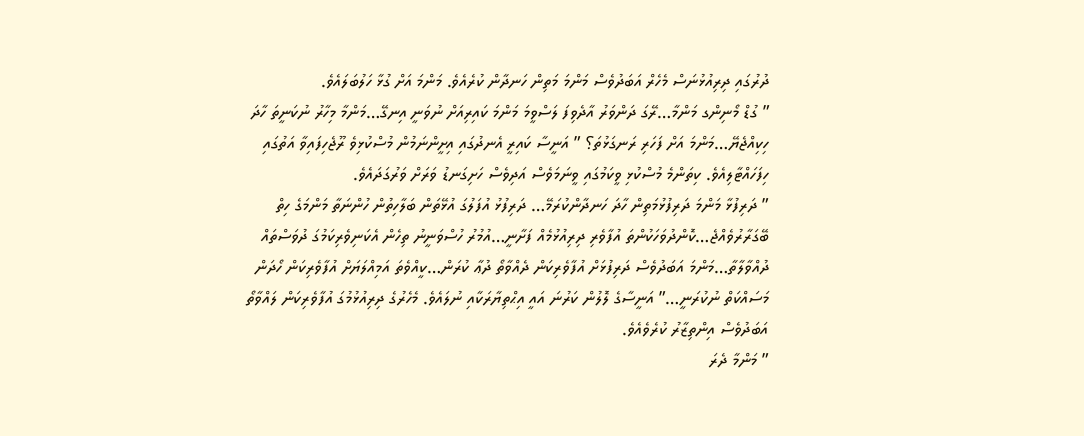ދުރުގައި ދިރިއުޅުނަސް މެހެރް އަބަދުވެސް މަންމަ މަތިން ހަނދާން ކުރެއެވެ. މަންމަ އަށް ގުޅާ ހަލުބަލައެވެ.                                                        ” ގުޑް މޯނިންގ މަންމާ…ރޭގަ ދަންވަރު އާދެވިފަ ލަސްވީމަ މަންމަ ކައިރިއަށް ނުވަނީ އިނގޭ…މަންމާ މިހާރު ނުކަނީތަ ހާދަ ހިކިއްޖެޔޭ…މަންމަ އަށް ފަހަރި ރަނގަޅުތަ؟ ” އަނީސާ ކައިރީ އެނދުގައި އިށީންނަމުން މުސްކުޅިވެ ރޫޖެހިފައިވާ އަތުގައި ހިފަހައްޓާލިއެވެ. ކިތަންމެ މުސްކުޅި ވީކަމުގައި ވީނަމަވެސް އަދިވެސް ހަށިގަނޑު ވަރަށް ވަރުގަދައެވެ.
” ދަރިފުޅާ މަންމަ ދަރިފުޅުމަތިން ހާދަ ހަނދާންކުރަމޭ… ދަރިފުޅު އުފަލުގަ އުޅޭތަން ބަލާހިތުން ހުންނަތާ މަންމަގެ ހިތް ބޭގަރާރުވެއްޖެ…ކޮންދުވަހަކުންތަ އުފާވެރި ދިރިއުޅުމެއް ފަށާނީ…އުމުރު ހުސްވަނީނު ތިހެން އެކަނިވެރިކަމުގަ ދުވަސްތައް ދުއްވާލާތާ…މަންމަ އަބަދުވެސް ދަރިފުޅަށް އުފާވެރިކަން ދެއްވާތޯ ދުޢާ ކުރަން…ކީއްވެތަ އަމިއްލަޔަށް އުފާވެރިކަން ހޯދަން މަސައްކަތް ނުކުރަނީ…” އަނީސާގެ ލޮލުން ކަރުނަ އައީ އިޙްތިޔާރަކާއި ނުލައެވެ. މެހެރުގެ ދިރިއުޅުމުގަ އުފާވެރިކަން ލައްވާތޯ އަބަދުވެސް އިންތިޒާރު ކުރެވެއެވެ.
” މަންމާ ދެރަ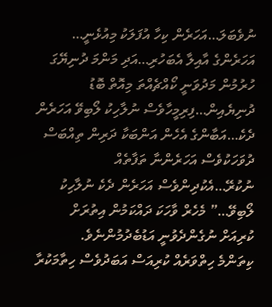ނުވެބަލަ…އަހަރެން ކިހާ އުފަލަކު މިއުޅެނީ… އަހަރެންގެ އާއިލާ އެބަހުރި…އަދި މަންމަ ދުނިޔޭގަ ހުރުމުން މަދުވަނީ ކޯއްޗެއްތަ މިއޮތް ބޮޑު ދުނިޔެއިން…ފިރިމީހާވެސް ނުލާހިކު ލޯބިވޭ އަހަރެން ދެކެ…އަބާންގެ އެހެން އަންބަކާ ދަރިން ތިއްބަސް ދުވަހަކުވެސް އަހަރެންނާ ތަފާތެއް ނުކުރޭ…އެކުދިންވެސް އަހަރެން ދެކެ ނުލާހިކު ލޯބިވޭ…” މެހެރް ވާހަކަ ދައްކަމުން އިތުރަށް ކުރިއަށް ނުގެންދެވުނީ އަޑުބެދުމުންނެވެ.
ކިތަންމެ ހިތްވަރެއް ކުރިއަސް އަބަދުވެސް ހިތާމަކުރާ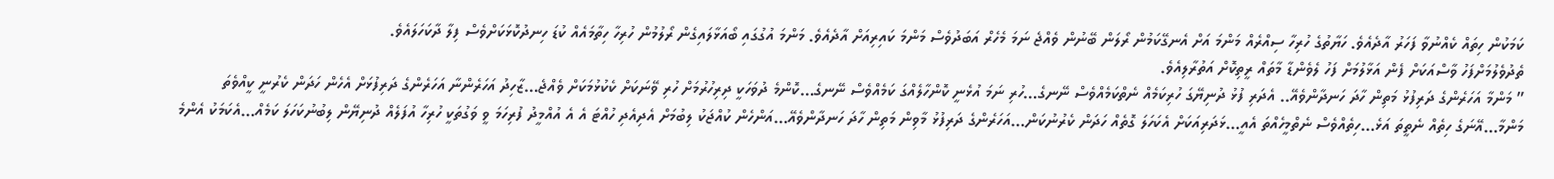ކަމަކުން ހިތައް ކެއްނުވާ ފަހަރު އާދެއެވެ. ހަޔާތުގެ ހުރިހާ ސިއްރެއް މަންމަ އަށް އެނގޭކަމުން ރޯލަން ބޭނުން ވެއްޖެ ނަމަ މެހެރް އަބަދުވެސް މަންމަ ކައިރިއަށް އާދެއެވެ. މަންމަ އުގުގައި ބޯއަޅާލައިގެން ރޯލުމުން ހުރިހާ ހިތާމައެއް ކުޑަ ހިނދުކޮޅަކަށްވެސް ފިލާ ދާކަހަލައެވެ.
ތެދުވެލުމަށްފަހު ވާސްއަކަށް ފެން އަޅާލުމަށް ފަހު ލެވެންޑާ މާތައް ރީތިކޮށް އަތުރާލިއެވެ.
” މަންމާ އަހަރެންގެ ދަރިފުޅު މަތިން ހާދަ ހަނދާންވެއޭ.. އެދަރި ފުޅު ދުނިޔޭގަ ހުރިކަމެއް ނެތްކަމެއްވެސް ނޭނގެ…ހުރި ނަމަ އުޅެނީ ކޮންހާލެއްގަ ކަމެއްވެސް ނޭނގެ…ކޮންމެ ދުވަހަކީ ދިރިހުރުމަށް ހުރި ވޭނަކަށް ކެކުޅުމަކަށް ވެއްޖެ…ޒާހިދު އަހަރެންނާ އަހަރެންގެ ދަރިފުޅަށް އެހެން ހަދަން ކެރުނީ ކީއްވެތަ މަންމާ…އޭނަގެ ހިތެއް ނެތީތަ އަޅެ…ހިތެއްވެސް ނެތްމީހެއްތަ އެއީ…ޅަދަރިއަކަށް އެކަހަލަ ގޮތެއް ހަދަން ކެރުނުކަން…އަހަރެންގެ ދަރިފުޅު މާވިން މަތިން ހާދަ ހަނދާންވެއޭ…އަންހެން ކުއްޖަކު ލިބުމަށް އެދިއެދި ހުއްޓަ އެ އެ އުއްމީދު ފުރިހަމަ ވީ ވަގުތަކީ ހުރިހާ އުފަލެއް ދުނިޔޭން ލިބުނުކަހަލަ ކަމެއް…އެކަމަކު އެންމެ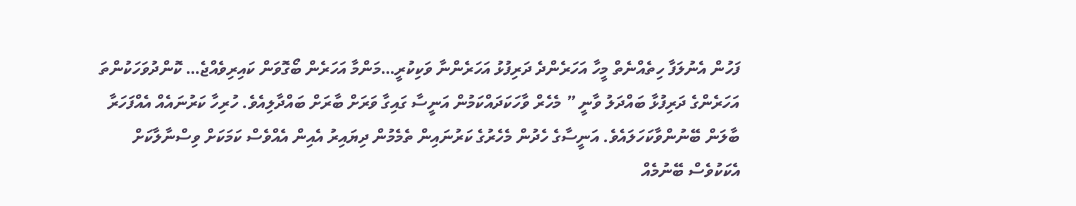ފަހުން އެނުލަފާ ހިތެއްނެތް މީހާ އަހަރެންދެ ދަރިފުޅު އަހަރެންނާ ވަކިކުރީ…މަންމާ އަހަރެން ބޯގޮވަން ކައިރިވެއްޖެ… ކޮންދުވަހަކުންތަ އަހަރެންގެ ދަރިފުޅާ ބައްދަލު ވާނީ ” މެހެރް ވާހަކަދައްކަމުން އަނީސާ ގައިގާ ވަރަށް ބާރަށް ބައްދާލިއެވެ. ހުރިހާ ކަރުނައެއް އެއްފަހަރާ ބާލަން ބޭނުންވާކަހަލައެވެ. އަނީސާގެ ހެދުން މެހެރުގެ ކަރުނައިން ތެމެމުން ދިޔައިރު އެއިން އެއްވެސް ކަމަކަށް ވިސްނާލާކަށް އެކަކުވެސް ބޭނުމެއް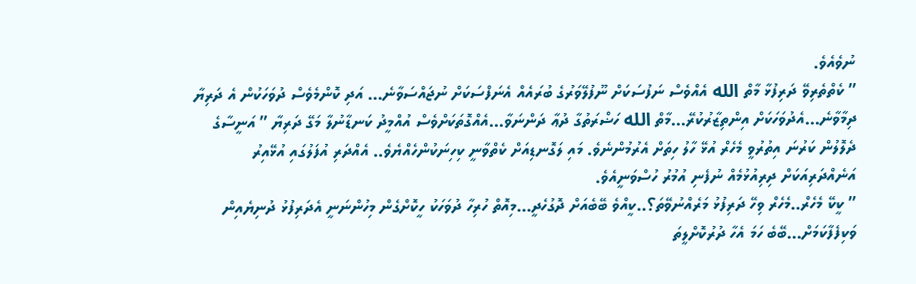ނުވެއެވެ.
” ކެތްތެރިވޭ ދަރިފުޅާ މާތް الله އެއްވެސް ނަފުސަކަށް ނޫފުލޭވަރުގެ ބުރައެއް އެނަފްސަކަށް ނުޖައްސަވާނެ… އަދި ކޮންމެވެސް ދުވަހަކުން އެ ދަރިޔާ ދިމާވާނެ…އެދުވަހަކަށް އިންތިޒާރުކުރޭ…މާތް الله ހަޟްރަތުގާ ދުޢާ ދަންނަވާ…އެއްގޮތަކަށްވެސް އުއްމީދު ކަނޑާނުލާ މަގޭ ދަރިޔާ ” އަނީސާގެ ދެލޮލުން ކަރުނަ އިތުރުވީ މެހެރް އުޅޭ ހާލު ހިތަށް އެރުމުންނެވެ. މައި ލަގޮނޑިއަށް ކެތްވާނީ ކިހިނަކުންހެއްޔެވެ.. އެއްދަރި އުފަލުގައި އުޅޭއިރު އަނެއްދަރިއަކަށް ދިރިއުޅުމެއް ނުފެނި އުމުރު ހުސްވަނީއެވެ.
” ކީކޭ މެހެރް..މެހެރް ވިހޭ ދަރިފުޅު މަރެއްނުވޭތަ؟..ކީއްވެ ބޭބެއަށް ދޮގުހެދީ…މިއޮތް ހުރިހާ ދުވަހަކު ހީކޮށްގެން މިހުންނަނީ އެދަރިފުޅު ދުނިޔެއިން ވަކިފެފާކަމަށް…ބޭބެ ހަމަ އެހާ ދުރުކޮށްލީތަ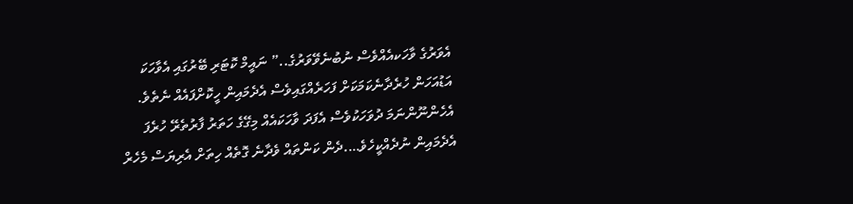އެވަރުގެ ވާހަކއެއްވެސް ނުބުނެވޭވަރުގެ..” ނައީމް ކޮޓަރި ބޭރުގައި އެވާހަކަ އަޑުއަހަން ހުރެދާނެކަމަކަށް ފަހަރެއްގައިވެސް އެދެމައިން ހީކޮށްފައެއް ނެތެވެ. އެހެންނޫންނަމަ ދުވަހަކުވެސް އެފަދަ ވާހަކައެއް މިގޭގެ ހަތަރު ފާރުތެރޭ ހުރެފަ އެދެމައިން ނުދެއްކީހެވެ….ދެން ކަންތައް ވެދާނެ ގޮތެއް ހިތަށް އެރިޔަސް މެހެރް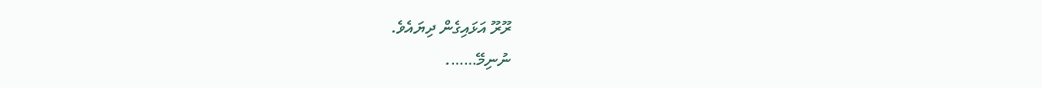ރޫރޫ އަޅައިގެން ދިޔައެވެ.
ނުނިމޭ…….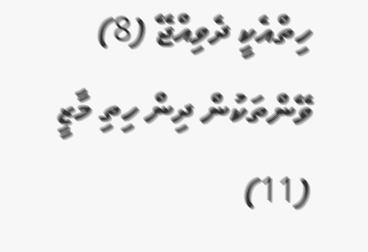ހިތްއެކީ ދެވިއްޖޭ (8)
ވޭންތަކުން ދިން ހިތި މާޒީ (11)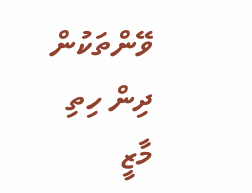ވޭންތަކުން ދިން ހިތި މާޒީ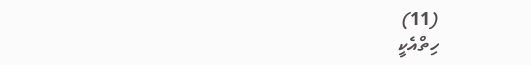(11)
ހިތްއެކީ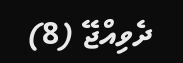ދެވިއްޖޭ (8)